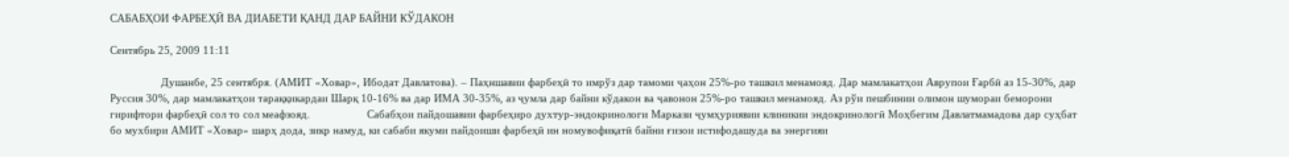САБАБҲОИ ФАРБЕҲӢ ВА ДИАБЕТИ ҚАНД ДАР БАЙНИ КЎДАКОН

Сентябрь 25, 2009 11:11

                 Душанбе, 25 сентября. (АМИТ «Ховар», Ибодат Давлатова). – Паҳншавии фарбеҳӣ то имрўз дар тамоми ҷаҳон 25%-ро ташкил менамояд. Дар мамлакатҳои Аврупои Ғарбӣ аз 15-30%, дар Руссия 30%, дар мамлакатҳои тараққикардаи Шарқ 10-16% ва дар ИМА 30-35%, аз ҷумла дар байни кўдакон ва ҷавонон 25%-ро ташкил менамояд. Аз рўи пешбинии олимон шумораи беморони гирифтори фарбеҳӣ сол то сол меафзояд.                   Сабабҳои пайдошавии фарбеҳиро духтур-эндокринологи Маркази ҷумҳуриявии клиникии эндокринологӣ Моҳбегим Давлатмамадова дар суҳбат бо мухбири АМИТ «Ховар» шарҳ дода, зикр намуд, ки сабаби якуми пайдоиши фарбеҳӣ ин номувофиқатӣ байни ғизои истифодашуда ва энергияи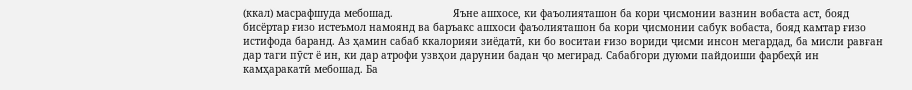(ккал) масрафшуда мебошад.                    Яъне ашхосе, ки фаъолияташон ба кори ҷисмонии вазнин вобаста аст, бояд бисёртар ғизо истеъмол намоянд ва баръакс ашхоси фаъолияташон ба кори ҷисмонии сабук вобаста, бояд камтар ғизо истифода баранд. Аз ҳамин сабаб ккалорияи зиёдатӣ, ки бо воситаи ғизо вориди ҷисми инсон мегардад, ба мисли равған дар таги пӯст ё ин, ки дар атрофи узвҳои дарунии бадан ҷо мегирад. Сабабгори дуюми пайдоиши фарбеҳӣ ин камҳаракатӣ мебошад. Ба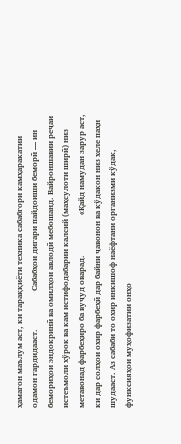ҳамагон маълум аст, ки тараққиёти техника сабабгори камҳаракатии одамон гардидааст.                   Сабабҳои дигари пайдоиши беморӣ — ин бемориҳои эндокринӣ ва омилҳои авлодӣ мебошанд. Вайроншавии реҷаи истеъмоли хўрок ва кам истифодабарии калсий (маҳсулоти ширӣ) низ метавонад фарбеҳиро ба вуҷуд оварад.                    «Қайд намудан зарур аст, ки дар солҳои охир фарбеҳӣ дар байни ҷавонон ва кўдакон низ хеле паҳн шудааст. Аз сабаби то охир инкишоф наёфтани организми кўдак, функсияҳои муҳофизатии онҳо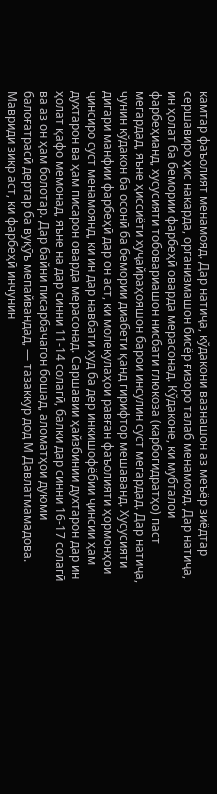камтар фаъолият менамояд. Дар натиҷа, кўдакони вазнашон аз меъёр зиёдтар сершавиро ҳис накарда, организмашон бисёр ғизоро талаб менамояд. Дар натиҷа, ин ҳолат ба бемории фарбеҳӣ оварда мерасонад. Кўдаконе, ки мубталои фарбеҳианд, хусусияти тобовариашон нисбати глюкоза (карбогидратҳо) паст мегардад, яъне ҳиссиёти хуҷайраҳояшон барои инсулин суст мегардад. Дар натиҷа, чунин кўдакон ба осонӣ ба бемории диабети қанд гирифтор мешаванд. Хусусияти дигари манфии фарбеҳӣ дар он аст, ки молекулаҳои равған фаъолияти ҳормонҳои ҷинсиро суст менамоянд, ки ин дар навбати худ ба дер инкишофёбии ҷинсии ҳам духтарон ва ҳам писарон оварда мерасонад. Саршавии ҳайзбинии духтарон дар ин ҳолат қафо мемонад, яъне на дар синни 11-14 солагӣ, балки дар синни 16-17 солагӣ ва аз он ҳам болотар. Дар байни писарбачагон бошад, аломатҳои дуюми балоғатрасӣ дертар ба вуқӯъ мепайвандад, — тазаккур дод М Давлатмамадова.                    Мавриди зикр аст, ки фарбеҳӣ инчунин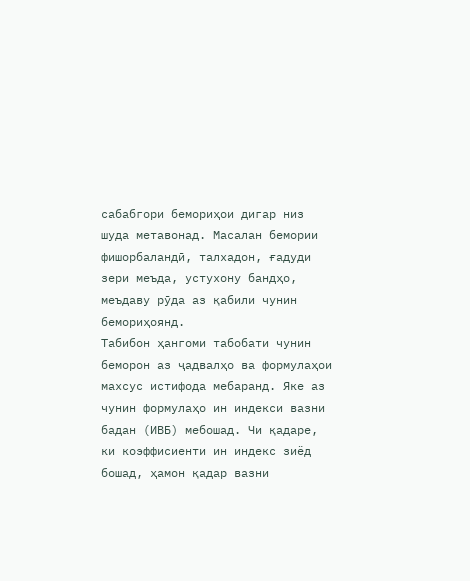сабабгори бемориҳои дигар низ шуда метавонад. Масалан бемории фишорбаландӣ, талхадон, ғадуди зери меъда, устухону бандҳо, меъдаву рӯда аз қабили чунин бемориҳоянд.                   Табибон ҳангоми табобати чунин беморон аз ҷадвалҳо ва формулаҳои махсус истифода мебаранд. Яке аз чунин формулаҳо ин индекси вазни бадан (ИВБ) мебошад. Чи қадаре, ки коэффисиенти ин индекс зиёд бошад, ҳамон қадар вазни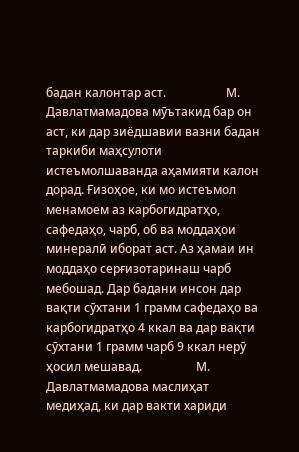бадан калонтар аст.                    М. Давлатмамадова мӯътакид бар он аст, ки дар зиёдшавии вазни бадан таркиби маҳсулоти истеъмолшаванда аҳамияти калон дорад. Ғизоҳое, ки мо истеъмол менамоем аз карбогидратҳо, сафедаҳо, чарб, об ва моддаҳои минералӣ иборат аст. Аз ҳамаи ин моддаҳо серғизотаринаш чарб мебошад. Дар бадани инсон дар вақти сӯхтани 1 грамм сафедаҳо ва карбогидратҳо 4 ккал ва дар вақти сӯхтани 1 грамм чарб 9 ккал нерӯ ҳосил мешавад.                  М. Давлатмамадова маслиҳат медиҳад, ки дар вакти хариди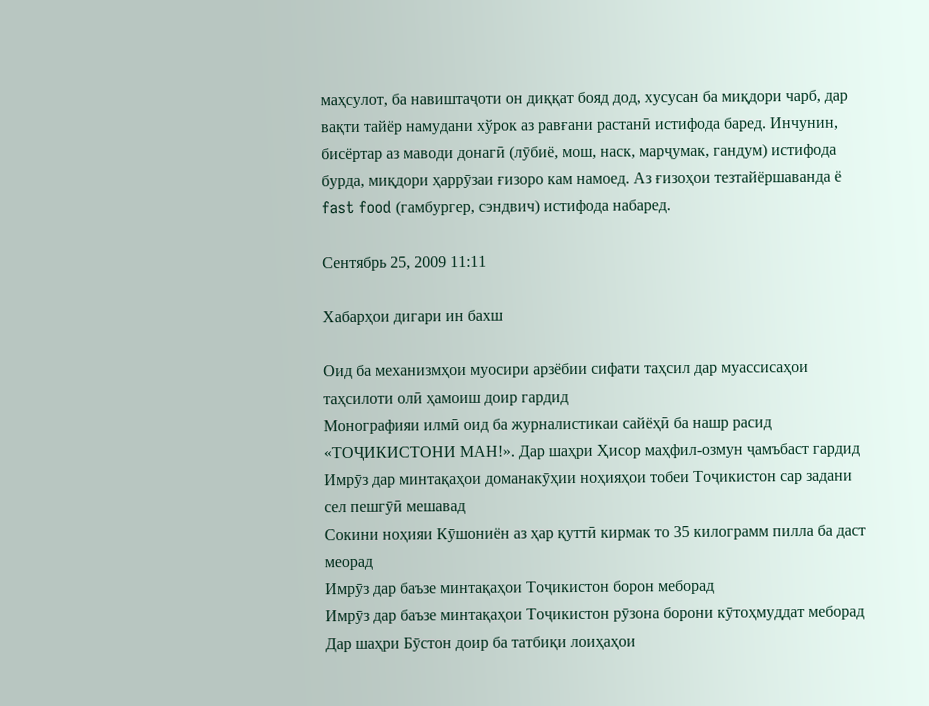маҳсулот, ба навиштаҷоти он диққат бояд дод, хусусан ба миқдори чарб, дар вақти тайёр намудани хўрок аз равғани растанӣ истифода баред. Инчунин, бисёртар аз маводи донагӣ (лӯбиё, мош, наск, марҷумак, гандум) истифода бурда, миқдори ҳаррӯзаи ғизоро кам намоед. Аз ғизоҳои тезтайёршаванда ё fast food (гамбургер, сэндвич) истифода набаред.

Сентябрь 25, 2009 11:11

Хабарҳои дигари ин бахш

Оид ба механизмҳои муосири арзёбии сифати таҳсил дар муассисаҳои таҳсилоти олӣ ҳамоиш доир гардид
Монографияи илмӣ оид ба журналистикаи сайёҳӣ ба нашр расид
«ТОҶИКИСТОНИ МАН!». Дар шаҳри Ҳисор маҳфил-озмун ҷамъбаст гардид
Имрӯз дар минтақаҳои доманакӯҳии ноҳияҳои тобеи Тоҷикистон сар задани сел пешгӯӣ мешавад
Сокини ноҳияи Кӯшониён аз ҳар қуттӣ кирмак то 35 килограмм пилла ба даст меорад
Имрӯз дар баъзе минтақаҳои Тоҷикистон борон меборад
Имрӯз дар баъзе минтақаҳои Тоҷикистон рӯзона борони кӯтоҳмуддат меборад
Дар шаҳри Бӯстон доир ба татбиқи лоиҳаҳои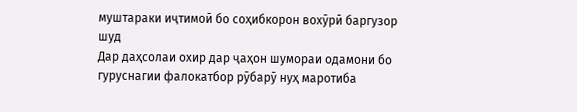муштараки иҷтимоӣ бо соҳибкорон вохӯрӣ баргузор шуд
Дар даҳсолаи охир дар ҷаҳон шумораи одамони бо гуруснагии фалокатбор рӯбарӯ нуҳ маротиба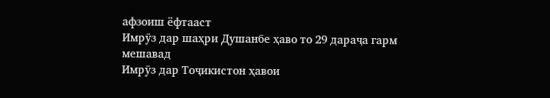афзоиш ёфтааст
Имрӯз дар шаҳри Душанбе ҳаво то 29 дараҷа гарм мешавад
Имрӯз дар Тоҷикистон ҳавои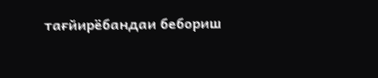тағйирёбандаи бебориш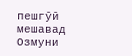пешгӯӣ мешавад
Озмуни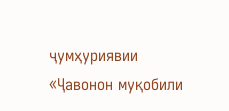ҷумҳуриявии «Ҷавонон муқобили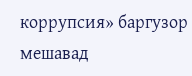коррупсия» баргузор мешавад